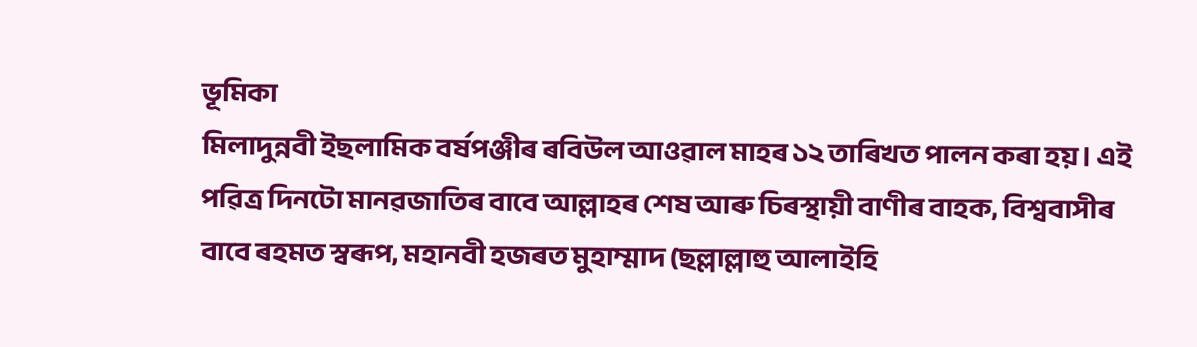ভূমিকা
মিলাদুন্নবী ইছলামিক বৰ্ষপঞ্জীৰ ৰবিউল আওৱাল মাহৰ ১২ তাৰিখত পালন কৰা হয়। এই পৱিত্ৰ দিনটো মানৱজাতিৰ বাবে আল্লাহৰ শেষ আৰু চিৰস্থায়ী বাণীৰ বাহক, বিশ্ববাসীৰ বাবে ৰহমত স্বৰূপ, মহানবী হজৰত মুহাম্মাদ (ছল্লাল্লাহু আলাইহি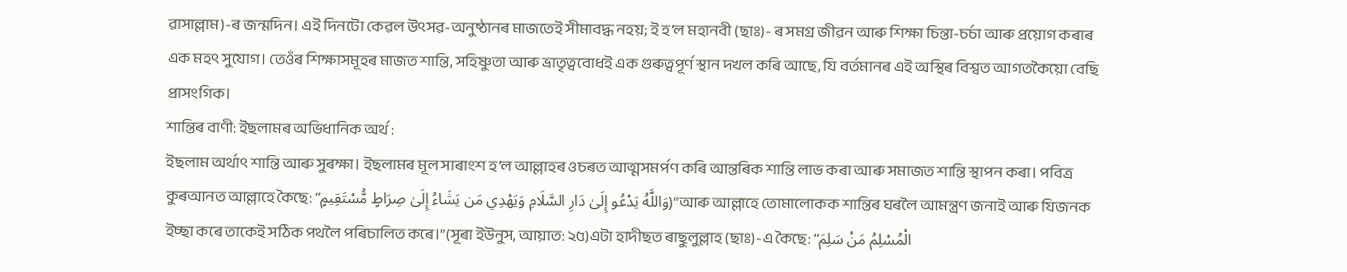ৱাসাল্লাম)-ৰ জন্মদিন। এই দিনটো কেৱল উৎসৱ-অনুষ্ঠানৰ মাজতেই সীমাবদ্ধ নহয়; ই হ’ল মহানবী (ছাঃ)- ৰ সমগ্ৰ জীৱন আৰু শিক্ষা চিন্তা-চৰ্চা আৰু প্ৰয়োগ কৰাৰ এক মহৎ সুযোগ। তেওঁৰ শিক্ষাসমূহৰ মাজত শান্তি, সহিষ্ণুতা আৰু ভ্ৰাতৃত্ববোধই এক গুৰুত্বপূৰ্ণ স্থান দখল কৰি আছে, যি বৰ্তমানৰ এই অস্থিৰ বিশ্বত আগতকৈয়ো বেছি প্ৰাসংগিক।
শান্তিৰ বাণী: ইছলামৰ অভিধানিক অৰ্থ :
ইছলাম অৰ্থাৎ শান্তি আৰু সুৰক্ষা। ইছলামৰ মূল সাৰাংশ হ’ল আল্লাহৰ ওচৰত আত্মসমৰ্পণ কৰি আন্তৰিক শান্তি লাভ কৰা আৰু সমাজত শান্তি স্থাপন কৰা। পবিত্ৰ কুৰআনত আল্লাহে কৈছে: “وَاللَّهُ يَدْعُو إِلَىٰ دَارِ السَّلَامِ وَيَهْدِي مَن يَشَاءُ إِلَىٰ صِرَاطٍ مُّسْتَقِيمٍ)“আৰু আল্লাহে তোমালোকক শান্তিৰ ঘৰলৈ আমন্ত্ৰণ জনাই আৰু যিজনক ইচ্ছা কৰে তাকেই সঠিক পথলৈ পৰিচালিত কৰে।”(সূৰা ইউনুস, আয়াত: ২৫)এটা হাদীছত ৰাছুলুল্লাহ (ছাঃ)-এ কৈছে: “الْمُسْلِمُ مَنْ سَلِمَ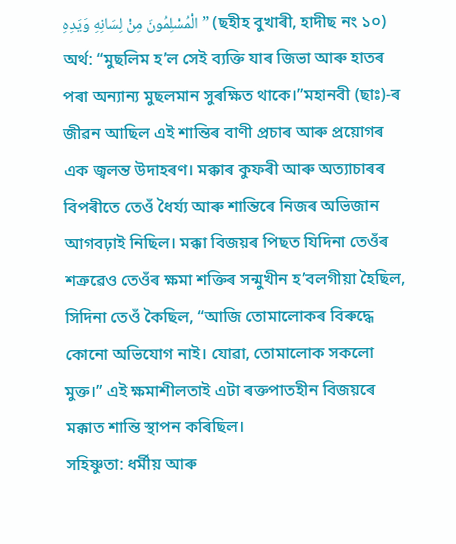الْمُسْلِمُونَ مِنْ لِسَانِهِ وَيَدِهِ” (ছহীহ বুখাৰী, হাদীছ নং ১০) অৰ্থ: “মুছলিম হ’ল সেই ব্যক্তি যাৰ জিভা আৰু হাতৰ পৰা অন্যান্য মুছলমান সুৰক্ষিত থাকে।”মহানবী (ছাঃ)-ৰ জীৱন আছিল এই শান্তিৰ বাণী প্ৰচাৰ আৰু প্ৰয়োগৰ এক জ্বলন্ত উদাহৰণ। মক্কাৰ কুফৰী আৰু অত্যাচাৰৰ বিপৰীতে তেওঁ ধৈৰ্য্য আৰু শান্তিৰে নিজৰ অভিজান আগবঢ়াই নিছিল। মক্কা বিজয়ৰ পিছত যিদিনা তেওঁৰ শত্ৰুৱেও তেওঁৰ ক্ষমা শক্তিৰ সন্মুখীন হ’বলগীয়া হৈছিল, সিদিনা তেওঁ কৈছিল, “আজি তোমালোকৰ বিৰুদ্ধে কোনো অভিযোগ নাই। যোৱা, তোমালোক সকলো মুক্ত।” এই ক্ষমাশীলতাই এটা ৰক্তপাতহীন বিজয়ৰে মক্কাত শান্তি স্থাপন কৰিছিল।
সহিষ্ণুতা: ধৰ্মীয় আৰু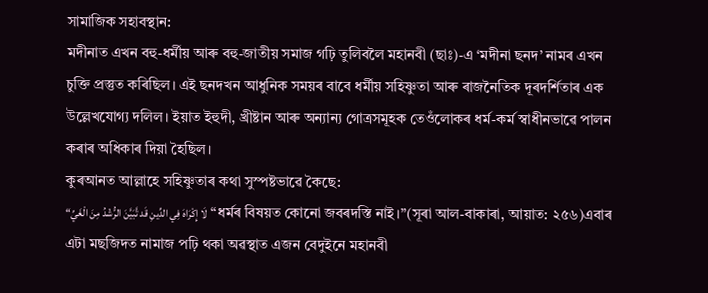সামাজিক সহাবস্থান:
মদীনাত এখন বহু-ধৰ্মীয় আৰু বহু-জাতীয় সমাজ গঢ়ি তুলিবলৈ মহানবী (ছাঃ)-এ ‘মদীনা ছনদ’ নামৰ এখন চুক্তি প্ৰস্তুত কৰিছিল। এই ছনদখন আধুনিক সময়ৰ বাবে ধৰ্মীয় সহিষ্ণুতা আৰু ৰাজনৈতিক দূৰদৰ্শিতাৰ এক উল্লেখযোগ্য দলিল। ইয়াত ইহুদী, খ্ৰীষ্টান আৰু অন্যান্য গোত্রসমূহক তেওঁলোকৰ ধৰ্ম-কর্ম স্বাধীনভাৱে পালন কৰাৰ অধিকাৰ দিয়া হৈছিল।
কুৰআনত আল্লাহে সহিষ্ণুতাৰ কথা সুস্পষ্টভাৱে কৈছে:
“لَا إِكْرَاهَ فِي الدِّينِ قَد تَّبَيَّنَ الرُّشْدُ مِنَ الْغَيِّ“ধৰ্মৰ বিষয়ত কোনো জবৰদস্তি নাই।”(সূৰা আল-বাকাৰা, আয়াত: ২৫৬)এবাৰ এটা মছজিদত নামাজ পঢ়ি থকা অৱস্থাত এজন বেদুইনে মহানবী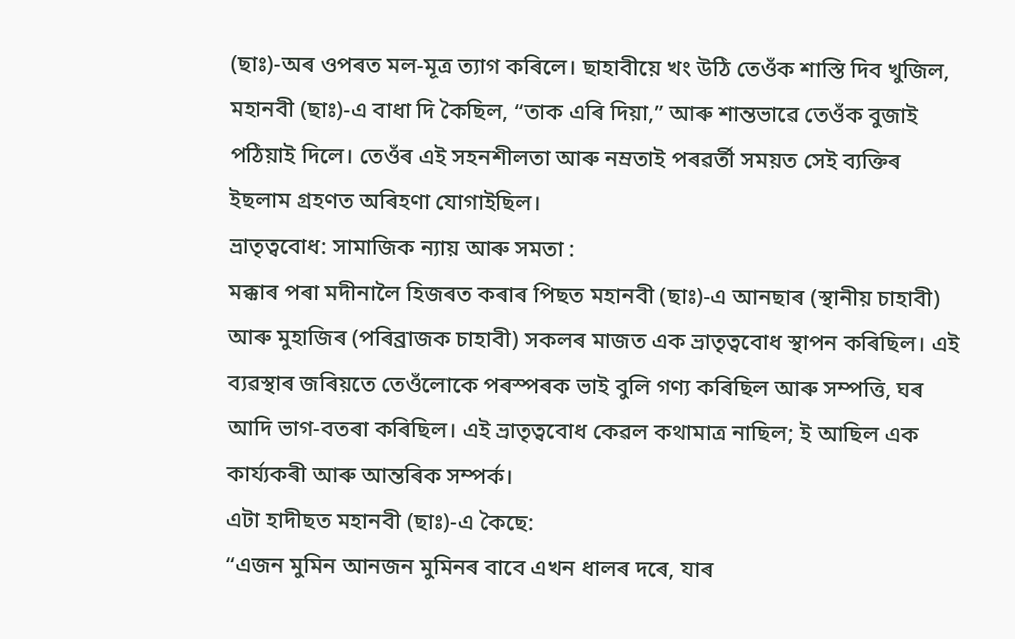(ছাঃ)-অৰ ওপৰত মল-মূত্ৰ ত্যাগ কৰিলে। ছাহাবীয়ে খং উঠি তেওঁক শাস্তি দিব খুজিল, মহানবী (ছাঃ)-এ বাধা দি কৈছিল, “তাক এৰি দিয়া,” আৰু শান্তভাৱে তেওঁক বুজাই পঠিয়াই দিলে। তেওঁৰ এই সহনশীলতা আৰু নম্ৰতাই পৰৱৰ্তী সময়ত সেই ব্যক্তিৰ ইছলাম গ্ৰহণত অৰিহণা যোগাইছিল।
ভ্ৰাতৃত্ববোধ: সামাজিক ন্যায় আৰু সমতা :
মক্কাৰ পৰা মদীনালৈ হিজৰত কৰাৰ পিছত মহানবী (ছাঃ)-এ আনছাৰ (স্থানীয় চাহাবী) আৰু মুহাজিৰ (পৰিব্ৰাজক চাহাবী) সকলৰ মাজত এক ভ্ৰাতৃত্ববোধ স্থাপন কৰিছিল। এই ব্যৱস্থাৰ জৰিয়তে তেওঁলোকে পৰস্পৰক ভাই বুলি গণ্য কৰিছিল আৰু সম্পত্তি, ঘৰ আদি ভাগ-বতৰা কৰিছিল। এই ভ্ৰাতৃত্ববোধ কেৱল কথামাত্ৰ নাছিল; ই আছিল এক কাৰ্য্যকৰী আৰু আন্তৰিক সম্পৰ্ক।
এটা হাদীছত মহানবী (ছাঃ)-এ কৈছে:
“এজন মুমিন আনজন মুমিনৰ বাবে এখন ধালৰ দৰে, যাৰ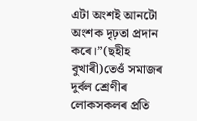এটা অংশই আনটো অংশক দৃঢ়তা প্ৰদান কৰে।”(ছহীহ বুখাৰী)তেওঁ সমাজৰ দুৰ্বল শ্ৰেণীৰ লোকসকলৰ প্ৰতি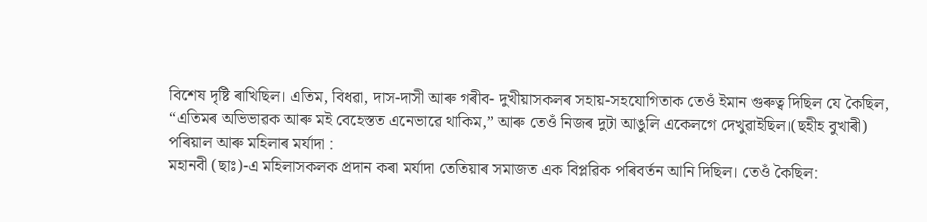বিশেষ দৃষ্টি ৰাখিছিল। এতিম, বিধৱা, দাস-দাসী আৰু গৰীব- দুখীয়াসকলৰ সহায়-সহযোগিতাক তেওঁ ইমান গুৰুত্ব দিছিল যে কৈছিল, “এতিমৰ অভিভাৱক আৰু মই বেহেস্তত এনেভাৱে থাকিম,” আৰু তেওঁ নিজৰ দুটা আঙুলি একেলগে দেখুৱাইছিল।(ছহীহ বুখাৰী)
পৰিয়াল আৰু মহিলাৰ মৰ্যাদা :
মহানবী (ছাঃ)-এ মহিলাসকলক প্ৰদান কৰা মৰ্যাদা তেতিয়াৰ সমাজত এক বিপ্লৱিক পৰিবৰ্তন আনি দিছিল। তেওঁ কৈছিল: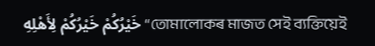خَيْرُكُمْ خَيْرُكُمْ لِأَهْلِهِ“তোমালোকৰ মাজত সেই ব্যক্তিয়েই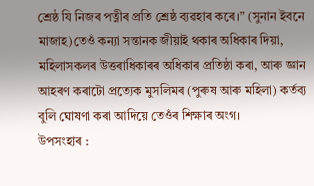শ্ৰেষ্ঠ যি নিজৰ পত্নীৰ প্ৰতি শ্ৰেষ্ঠ ব্যৱহাৰ কৰে।” (সুনান ইবনে মাজাহ)তেওঁ কন্যা সন্তানক জীয়াই থকাৰ অধিকাৰ দিয়া, মহিলাসকলৰ উত্তৰাধিকাৰৰ অধিকাৰ প্ৰতিষ্ঠা কৰা, আৰু জ্ঞান আহৰণ কৰাটো প্ৰত্যেক মুসলিমৰ (পুৰুষ আৰু মহিলা) কৰ্তব্য বুলি ঘোষণা কৰা আদিয়ে তেওঁৰ শিক্ষাৰ অংগ।
উপসংহাৰ :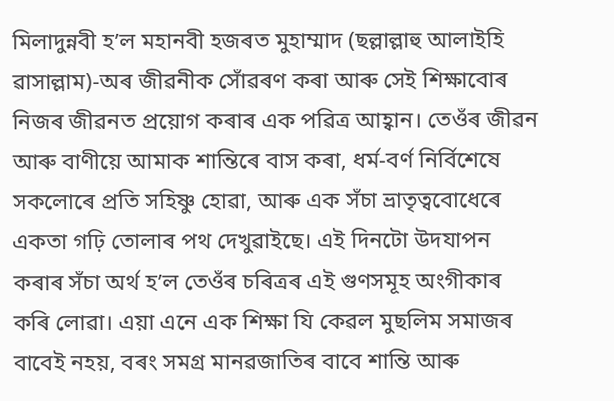মিলাদুন্নবী হ’ল মহানবী হজৰত মুহাম্মাদ (ছল্লাল্লাহু আলাইহি ৱাসাল্লাম)-অৰ জীৱনীক সোঁৱৰণ কৰা আৰু সেই শিক্ষাবোৰ নিজৰ জীৱনত প্ৰয়োগ কৰাৰ এক পৱিত্ৰ আহ্বান। তেওঁৰ জীৱন আৰু বাণীয়ে আমাক শান্তিৰে বাস কৰা, ধৰ্ম-বৰ্ণ নির্বিশেষে সকলোৰে প্ৰতি সহিষ্ণু হোৱা, আৰু এক সঁচা ভ্ৰাতৃত্ববোধেৰে একতা গঢ়ি তোলাৰ পথ দেখুৱাইছে। এই দিনটো উদযাপন কৰাৰ সঁচা অৰ্থ হ’ল তেওঁৰ চৰিত্ৰৰ এই গুণসমূহ অংগীকাৰ কৰি লোৱা। এয়া এনে এক শিক্ষা যি কেৱল মুছলিম সমাজৰ বাবেই নহয়, বৰং সমগ্ৰ মানৱজাতিৰ বাবে শান্তি আৰু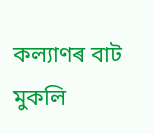কল্যাণৰ বাট মুকলি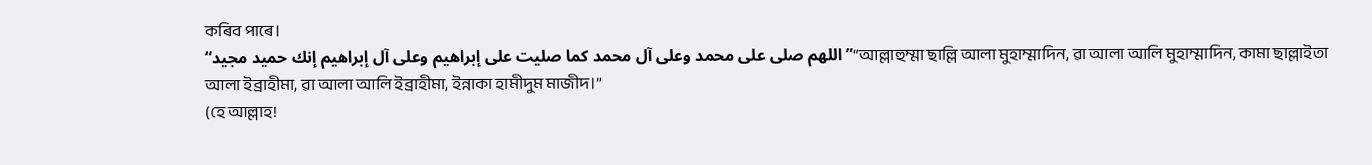কৰিব পাৰে।
“اللهم صلى على محمد وعلى آل محمد كما صليت على إبراهيم وعلى آل إبراهيم إنك حميد مجيد”“আল্লাহুম্মা ছাল্লি আলা মুহাম্মাদিন, ৱা আলা আলি মুহাম্মাদিন, কামা ছাল্লাইতা আলা ইব্ৰাহীমা, ৱা আলা আলি ইব্ৰাহীমা, ইন্নাকা হামীদুম মাজীদ।”
(হে আল্লাহ!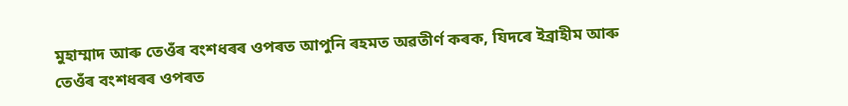মুহাম্মাদ আৰু তেওঁৰ বংশধৰৰ ওপৰত আপুনি ৰহমত অৱতীৰ্ণ কৰক, যিদৰে ইব্ৰাহীম আৰু তেওঁৰ বংশধৰৰ ওপৰত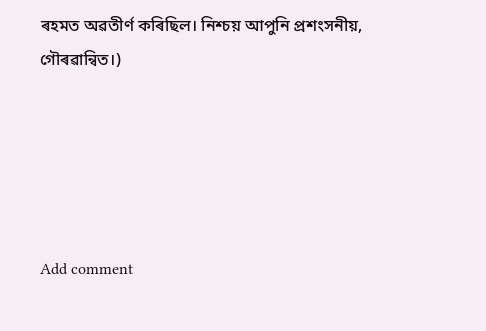ৰহমত অৱতীৰ্ণ কৰিছিল। নিশ্চয় আপুনি প্ৰশংসনীয়, গৌৰৱান্বিত।)





Add comment